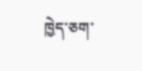ཁྱེད་ཅག་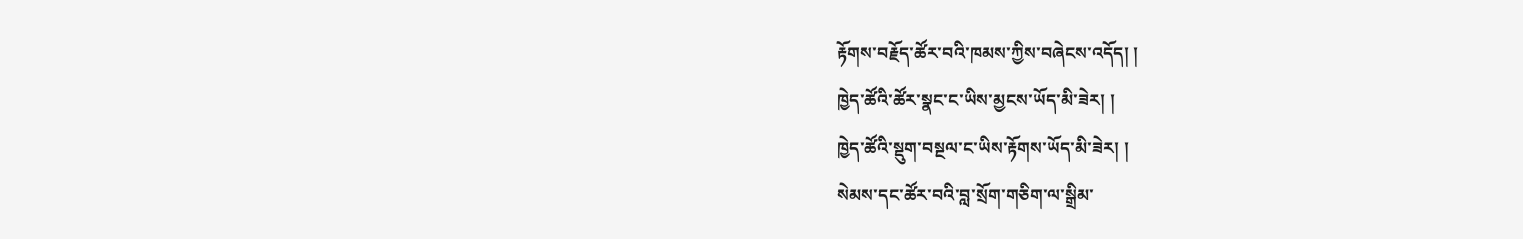རྟོགས་བརྗོད་ཚོར་བའི་ཁམས་ཀྱིས་བཞེངས་འདོད། །
ཁྱེད་ཚོའི་ཚོར་སྣང་ང་ཡིས་མྱངས་ཡོད་མི་ཟེར། །
ཁྱེད་ཚོའི་སྡུག་བསྔལ་ང་ཡིས་རྟོགས་ཡོད་མི་ཟེར། །
སེམས་དང་ཚོར་བའི་བླ་སྲོག་གཅིག་ལ་སྒྲིམ་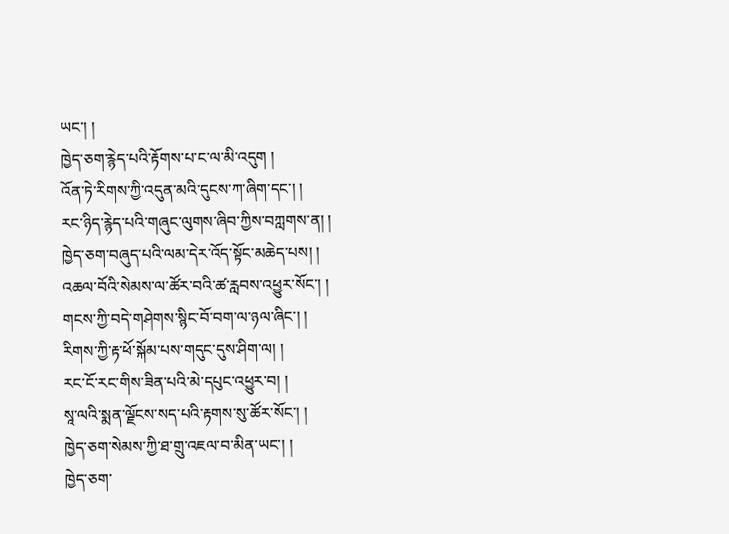ཡང་། །
ཁྱེད་ཅག་རྙེད་པའི་རྟོགས་པ་ང་ལ་མི་འདུག །
འོན་ཏེ་རིགས་ཀྱི་འདུན་མའི་དུངས་ཀ་ཞིག་དང་། །
རང་ཉིད་རྙེད་པའི་གཞུང་ལུགས་ཞིབ་ཀྱིས་བཀླགས་ན། །
ཁྱེད་ཅག་བཞུད་པའི་ལམ་དེར་འོད་སྟོང་མཆེད་པས། །
འཆལ་བོའི་སེམས་ལ་ཚོར་བའི་ཚ་རླབས་འཕྱུར་སོང་། །
གངས་ཀྱི་བདེ་གཤེགས་སྙིང་བོ་བག་ལ་ཉལ་ཞིང་། །
རིགས་ཀྱི་རྟ་ཕོ་སྐོམ་པས་གདུང་དུས་ཤིག་ལ། །
རང་ངོ་རང་གིས་ཟིན་པའི་མེ་དཔུང་འཕྱུར་བ། །
སཱ་ལའི་སྨན་ལྗོངས་སད་པའི་རྟགས་སུ་ཚོར་སོང་། །
ཁྱེད་ཅག་སེམས་ཀྱི་ཐ་གྲུ་འཇལ་བ་མིན་ཡང་། །
ཁྱེད་ཅག་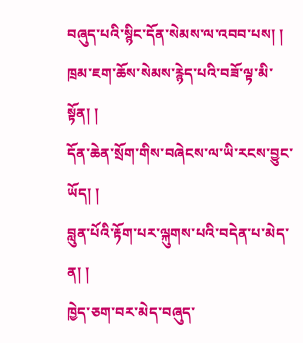བཞུད་པའི་སྙིང་དོན་སེམས་ལ་འབབ་པས། །
ཁྲམ་ཇག་ཆོས་སེམས་རྙེད་པའི་བཟོ་ལྟ་མི་སྟོན། །
དོན་ཆེན་སྲོག་གིས་བཞེངས་ལ་ཡི་རངས་བྱུང་ཡོད། །
བླུན་པོའི་རྟོག་པར་ལྐུགས་པའི་བདེན་པ་མེད་ན། །
ཁྱེད་ཅག་བར་མེད་བཞུད་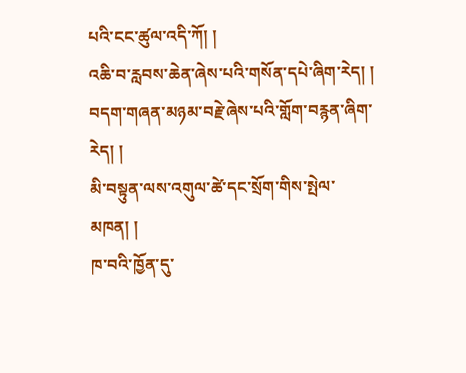པའི་ངང་ཚུལ་འདི་ཀོ། །
འཆི་བ་རླབས་ཆེན་ཞེས་པའི་གསོན་དཔེ་ཞིག་རེད། །
བདག་གཞན་མཉམ་བརྗེ་ཞེས་པའི་གློག་བརྙན་ཞིག་རེད། །
མི་བསྟུན་ལས་འགུལ་ཚེ་དང་སྲོག་གིས་སྤེལ་མཁན། །
ཁ་བའི་ཁྱོན་དུ་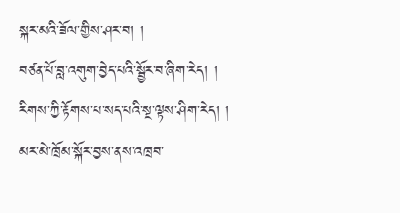སྐར་མའི་ཟོལ་གྱིས་ཤར་བ། །
བཙན་པོ་བླ་འགུག་བྱེད་པའི་སྦྱོར་བ་ཞིག་རེད། །
རིགས་ཀྱི་རྟོགས་པ་སད་པའི་སྔ་ལྟས་ཤིག་རེད། །
མར་མེ་ཁྲོམ་སྐོར་བྱས་ནས་འཁྲབ་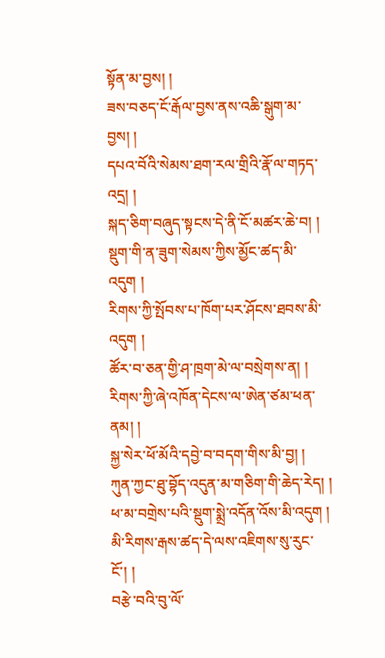སྟོན་མ་བྱས། །
ཟས་བཅད་ངོ་རྒོལ་བྱས་ནས་འཆི་སྒུག་མ་བྱས། །
དཔའ་བོའི་སེམས་ཐག་རལ་གྲིའི་རྣོ་ལ་གཏད་འདྲ། །
སྐད་ཅིག་བཞུད་སྟངས་དེ་ནི་ངོ་མཚར་ཆེ་བ། །
སྡུག་གི་ན་ཟུག་སེམས་ཀྱིས་མྱོང་ཚད་མི་འདུག །
རིགས་ཀྱི་སྤོབས་པ་ཁོག་པར་ཤོངས་ཐབས་མི་འདུག །
ཚོར་བ་ཅན་གྱི་ཤ་ཁྲག་མེ་ལ་བསྲེགས་ན། །
རིགས་ཀྱི་ཞེ་འཁོན་དེངས་ལ་ཨེན་ཙམ་ཕན་ནམ། །
སྐྱ་སེར་ཕོ་མོའི་དབྱེ་བ་བདག་གིས་མི་བྱ། །
ཀུན་ཀྱང་ཐུ་བྷོད་འདུན་མ་གཅིག་གི་ཆེད་རེད། །
ཕ་མ་བགྲེས་པའི་སྡུག་སྨྲེ་འདོན་འོས་མི་འདུག །
མི་རིགས་རྒས་ཚད་དེ་ལས་འཇིགས་སུ་རུང་ངོ་། །
བརྩེ་བའི་བུ་ལོ་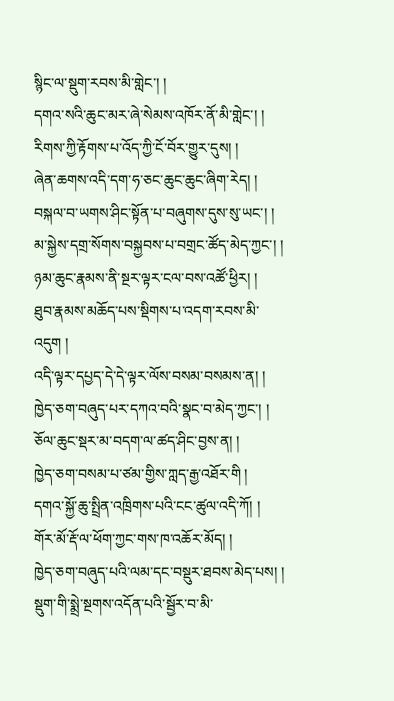སྙིང་ལ་སྡུག་རབས་མི་གླེང་། །
དགའ་སའི་ཆུང་མར་ཞེ་སེམས་འཁོར་ནོ་མི་གླེང་། །
རིགས་ཀྱི་རྟོགས་པ་འོད་ཀྱི་ངོ་བོར་གྱུར་དུས། །
ཞེན་ཆགས་འདི་དག་ཧ་ཅང་ཆུང་ཆུང་ཞིག་རེད། །
བསྐལ་བ་ཡགས་ཤིང་སྟོན་པ་བཞུགས་དུས་སུ་ཡང་། །
མ་སྐྱེས་དགྲ་སོགས་བསྐྱབས་པ་བགྲང་ཚོད་མེད་ཀྱང་། །
ཉམ་ཆུང་རྣམས་ནི་སྔར་ལྟར་ངལ་བས་འཚོ་ཕྱིར། །
ཐུབ་རྣམས་མཆོད་པས་སྡིགས་པ་འདག་རབས་མི་འདུག །
འདི་ལྟར་དཔྱད་དེ་དེ་ལྟར་ལོས་བསམ་བསམས་ན། །
ཁྱེད་ཅག་བཞུད་པར་དཀའ་བའི་སྣང་བ་མེད་ཀྱང་། །
ཅོལ་ཆུང་སྡར་མ་བདག་ལ་ཚད་ཤིང་བྱས་ན། །
ཁྱེད་ཅག་བསམ་པ་ཙམ་གྱིས་ཀླད་རྒྱ་འཐོར་གི །
དགའ་སྐྱོ་ཆུ་སྤྲིན་འཁྲིགས་པའི་ངང་ཚུལ་འདི་ཀོ། །
གོར་མོ་རྡོ་ལ་ཕོག་ཀྱང་གས་ཁ་འཆོར་མོད། །
ཁྱེད་ཅག་བཞུད་པའི་ལམ་དང་བསྡུར་ཐབས་མེད་པས། །
སྡུག་གི་སྨྲེ་སྔགས་འདོན་པའི་སྦྱོར་བ་མི་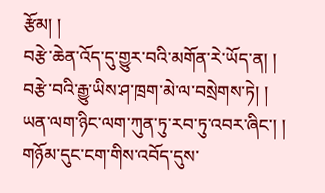རྩོམ། །
བརྩེ་ཆེན་འོད་དུ་གྱུར་བའི་མགོན་རེ་ཡོད་ན། །
བརྩེ་བའི་རྒྱུ་ཡིས་ཤ་ཁྲག་མེ་ལ་བསྲེགས་ཏེ། །
ཡན་ལག་ཉིང་ལག་ཀུན་ཏུ་རབ་ཏུ་འབར་ཞིང་། །
གཉོམ་དུང་ངག་གིས་འབོད་དུས་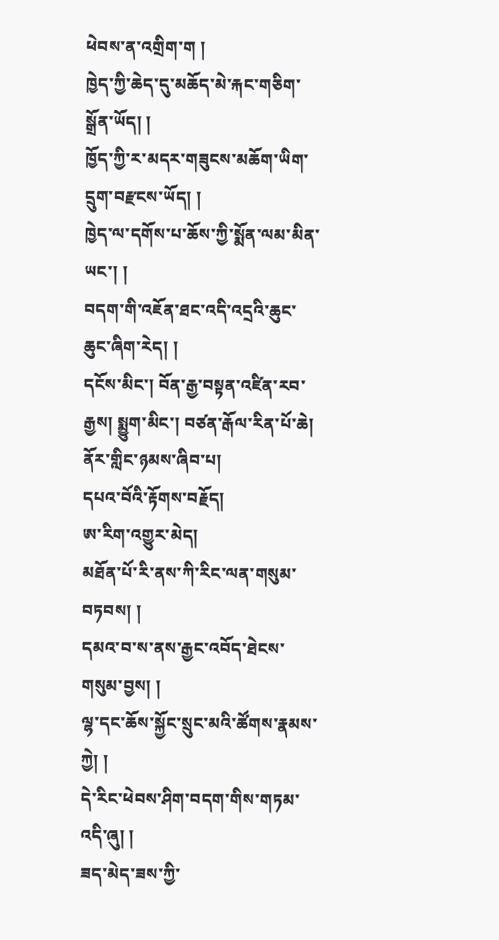ཕེབས་ན་འགྲིག་ག །
ཁྱེད་ཀྱི་ཆེད་དུ་མཆོད་མེ་རྐང་གཅིག་སྒྲོན་ཡོད། །
ཁྱོད་ཀྱི་ར་མདར་གཟུངས་མཆོག་ཡིག་དྲུག་བརྫངས་ཡོད། །
ཁྱེད་ལ་དགོས་པ་ཆོས་ཀྱི་སྨོན་ལམ་མིན་ཡང་། །
བདག་གི་འཇོན་ཐང་འདི་འདྲའི་ཆུང་ཆུང་ཞིག་རེད། །
དངོས་མིང་། བོན་རྒྱ་བསྟན་འཛིན་རབ་རྒྱས། སྨྱུག་མིང་། བཙན་རྒོལ་རིན་པོ་ཆེ། ནོར་གླིང་ཉམས་ཞིབ་པ།
དཔའ་བོའི་རྟོགས་བརྗོད།
ཨ་རིག་འགྱུར་མེད།
མཐོན་པོ་རི་ནས་ཀི་རིང་ལན་གསུམ་བཏབས། །
དམའ་བ་ས་ནས་རྒྱང་འབོད་ཐེངས་གསུམ་བྱས། །
ལྷ་དང་ཆོས་སྐྱོང་སྲུང་མའི་ཚོགས་རྣམས་ཀྱེ། །
དེ་རིང་ཕེབས་ཤིག་བདག་གིས་གཏམ་འདི་ཞུ། །
ཟད་མེད་ཟས་ཀྱི་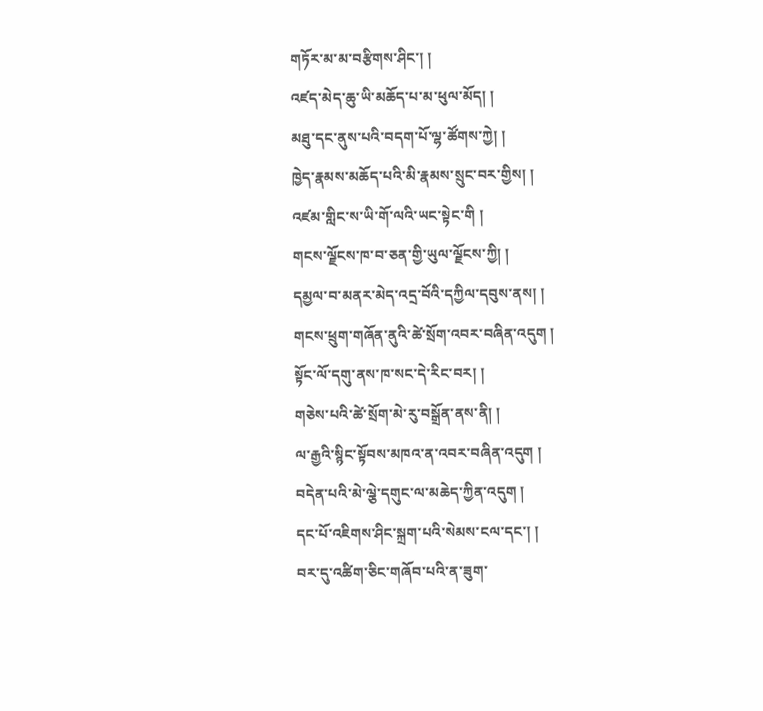གཏོར་མ་མ་བརྩིགས་ཤིང་། །
འཛད་མེད་ཆུ་ཡི་མཆོད་པ་མ་ཕུལ་མོད། །
མཐུ་དང་ནུས་པའི་བདག་པོ་ལྷ་ཚོགས་ཀྱེ། །
ཁྱེད་རྣམས་མཆོད་པའི་མི་རྣམས་སྲུང་བར་གྱིས། །
འཛམ་གླིང་ས་ཡི་གོ་ལའི་ཡང་སྟེང་གི །
གངས་ལྗོངས་ཁ་བ་ཅན་གྱི་ཡུལ་ལྗོངས་ཀྱི། །
དམྱལ་བ་མནར་མེད་འདྲ་བོའི་དཀྱིལ་དབུས་ནས། །
གངས་ཕྲུག་གཞོན་ནུའི་ཚེ་སྲོག་འབར་བཞིན་འདུག །
སྟོང་ལོ་དགུ་ནས་ཁ་སང་དེ་རིང་བར། །
གཅེས་པའི་ཚེ་སྲོག་མེ་རུ་བསྒྲོན་ནས་ནི། །
ལ་རྒྱའི་སྙིང་སྟོབས་མཁའ་ན་འབར་བཞིན་འདུག །
བདེན་པའི་མེ་ལྕེ་དགུང་ལ་མཆེད་ཀྱིན་འདུག །
དང་པོ་འཇིགས་ཤིང་སྐྲག་པའི་སེམས་ངལ་དང་། །
བར་དུ་འཚིག་ཅིང་གཞོབ་པའི་ན་ཟུག་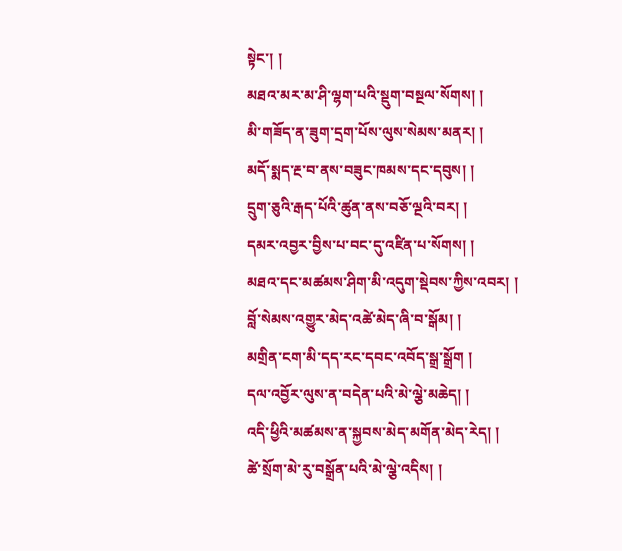སྟེང་། །
མཐའ་མར་མ་ཤི་ལྷག་པའི་སྡུག་བསྔལ་སོགས། །
མི་གཟོད་ན་ཟུག་དྲག་པོས་ལུས་སེམས་མནར། །
མདོ་སྨད་རྔ་བ་ནས་བཟུང་ཁམས་དང་དབུས། །
དྲུག་ཅུའི་རྒད་པོའི་ཚུན་ནས་བཅོ་ལྔའི་བར། །
དམར་འབྱར་བྱིས་པ་བང་དུ་འཛིན་པ་སོགས། །
མཐའ་དང་མཚམས་ཤིག་མི་འདུག་སྡེབས་ཀྱིས་འབར། །
བློ་སེམས་འགྱུར་མེད་འཚེ་མེད་ཞི་བ་སྒོམ། །
མགྲིན་ངག་མི་དད་རང་དབང་འབོད་སྒྲ་སྒྲོག །
དལ་འབྱོར་ལུས་ན་བདེན་པའི་མེ་ལྕེ་མཆེད། །
འདི་ཕྱིའི་མཚམས་ན་སྐྱབས་མེད་མགོན་མེད་རེད། །
ཚེ་སྲོག་མེ་རུ་བསྒྲོན་པའི་མེ་ལྕེ་འདིས། །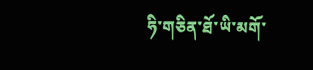ཧི་གཅིན་ཐོ་ཡི་མགོ་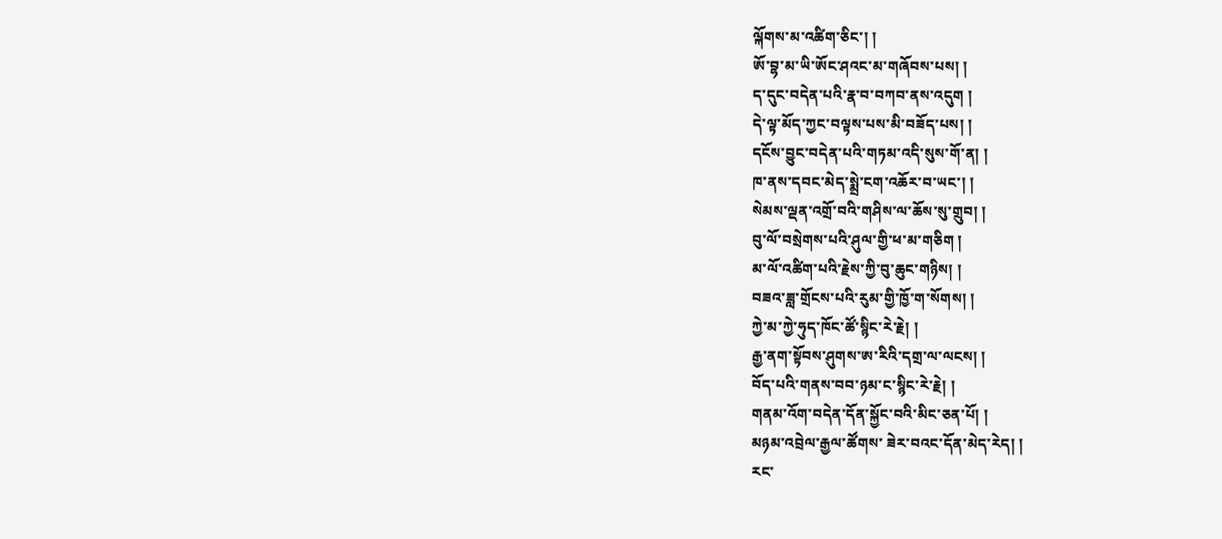ལྐོགས་མ་འཚིག་ཅིང་། །
ཨོ་བྷ་མ་ཡི་ཨོང་ཤའང་མ་གཞོབས་པས། །
ད་དུང་བདེན་པའི་རྣ་བ་བཀབ་ནས་འདུག །
དེ་ལྟ་མོད་ཀྱང་བལྟས་པས་མི་བཟོད་པས། །
དངོས་བྱུང་བདེན་པའི་གཏམ་འདི་སུས་གོ་ན། །
ཁ་ནས་དབང་མེད་སྨྲེ་ངག་འཆོར་བ་ཡང་། །
སེམས་ལྡན་འགྲོ་བའི་གཤིས་ལ་ཆོས་སུ་གྲུབ། །
བུ་ལོ་བསྲེགས་པའི་ཤུལ་གྱི་ཕ་མ་གཅིག །
མ་ལོ་འཚིག་པའི་རྗེས་ཀྱི་བུ་ཆུང་གཉིས། །
བཟའ་ཟླ་གྲོངས་པའི་རུམ་གྱི་ཁྱོ་ག་སོགས། །
ཀྱེ་མ་ཀྱེ་ཧུད་ཁོང་ཚོ་སྙིང་རེ་རྗེ། །
རྒྱ་ནག་སྟོབས་ཤུགས་ཨ་རིའི་དགྲ་ལ་ལངས། །
བོད་པའི་གནས་བབ་ཉམ་ང་སྙིང་རེ་རྗེ། །
གནམ་འོག་བདེན་དོན་སྐྱོང་བའི་མིང་ཅན་པོ། །
མཉམ་འབྲེལ་རྒྱལ་ཚོགས་ ཟེར་བའང་དོན་མེད་རེད། །
རང་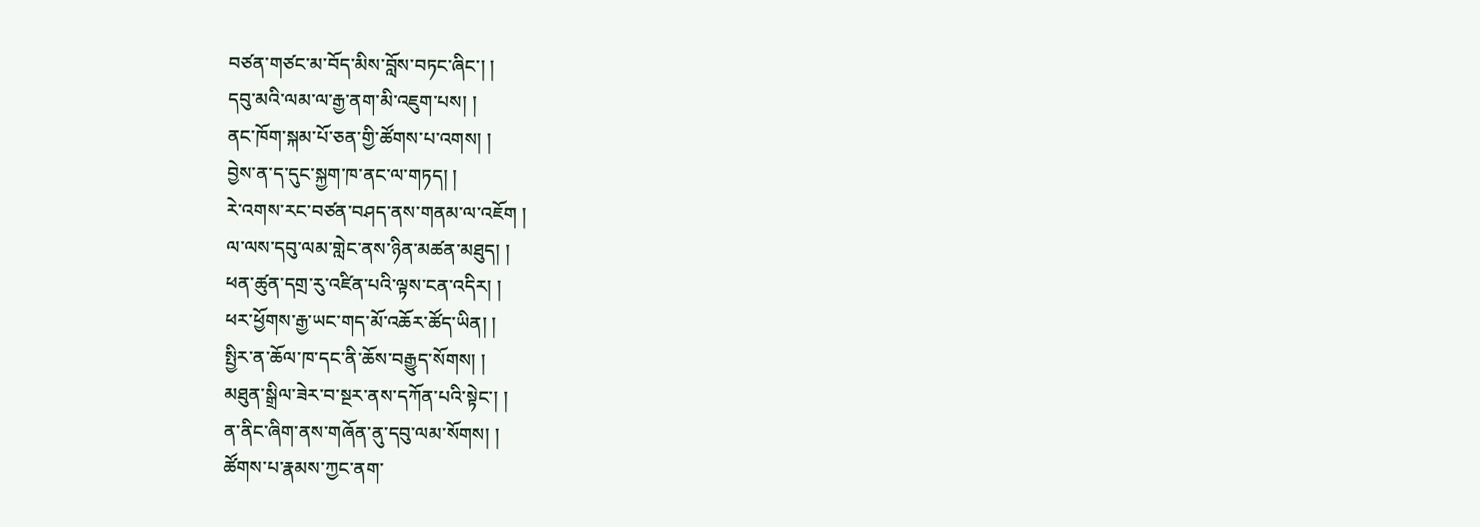བཙན་གཙང་མ་བོད་མིས་བློས་བཏང་ཞིང་། །
དབུ་མའི་ལམ་ལ་རྒྱ་ནག་མི་འཇུག་པས། །
ནང་ཁོག་སྐམ་པོ་ཅན་གྱི་ཚོགས་པ་འགས། །
བྱེས་ན་ད་དུང་སྐྱག་ཁ་ནང་ལ་གཏད། །
རེ་འགས་རང་བཙན་བཤད་ནས་གནམ་ལ་འཇོག །
ལ་ལས་དབུ་ལམ་གླེང་ནས་ཉིན་མཚན་མཐུད། །
ཕན་ཚུན་དགྲ་རུ་འཛིན་པའི་ལྟས་ངན་འདིར། །
ཕར་ཕྱོགས་རྒྱ་ཡང་གད་མོ་འཆོར་ཚོད་ཡིན། །
སྤྱིར་ན་ཆོལ་ཁ་དང་ནི་ཆོས་བརྒྱུད་སོགས། །
མཐུན་སྒྲིལ་ཟེར་བ་སྔར་ནས་དཀོན་པའི་སྟེང་། །
ན་ནིང་ཞིག་ནས་གཞོན་ནུ་དབུ་ལམ་སོགས། །
ཚོགས་པ་རྣམས་ཀྱང་ནག་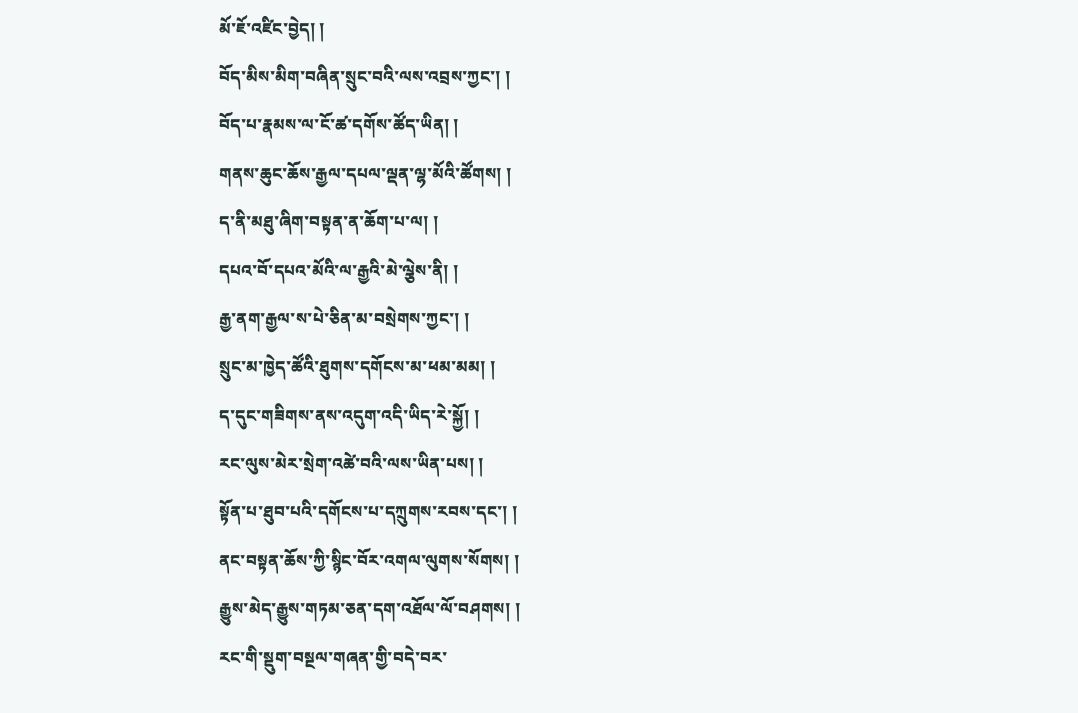མོ་ཇོ་འཛིང་བྱེད། །
བོད་མིས་མིག་བཞིན་སྲུང་བའི་ལས་འབྲས་ཀྱང་། །
བོད་པ་རྣམས་ལ་ངོ་ཚ་དགོས་ཚོད་ཡིན། །
གནས་ཆུང་ཆོས་རྒྱལ་དཔལ་ལྡན་ལྷ་མོའི་ཚོགས། །
ད་ནི་མཐུ་ཞིག་བསྟན་ན་ཆོག་པ་ལ། །
དཔའ་བོ་དཔའ་མོའི་ལ་རྒྱའི་མེ་ལྕེས་ནི། །
རྒྱ་ནག་རྒྱལ་ས་པེ་ཅིན་མ་བསྲེགས་ཀྱང་། །
སྲུང་མ་ཁྱེད་ཚོའི་ཐུགས་དགོངས་མ་ཕམ་མམ། །
ད་དུང་གཟིགས་ནས་འདུག་འདི་ཡིད་རེ་སྐྱོ། །
རང་ལུས་མེར་སྲེག་འཚེ་བའི་ལས་ཡིན་པས། །
སྟོན་པ་ཐུབ་པའི་དགོངས་པ་དཀྲུགས་རབས་དང་། །
ནང་བསྟན་ཆོས་ཀྱི་སྙིང་བོར་འགལ་ལུགས་སོགས། །
རྒྱུས་མེད་རྒྱུས་གཏམ་ཅན་དག་འཐོལ་ལོ་བཤགས། །
རང་གི་སྡུག་བསྔལ་གཞན་གྱི་བདེ་བར་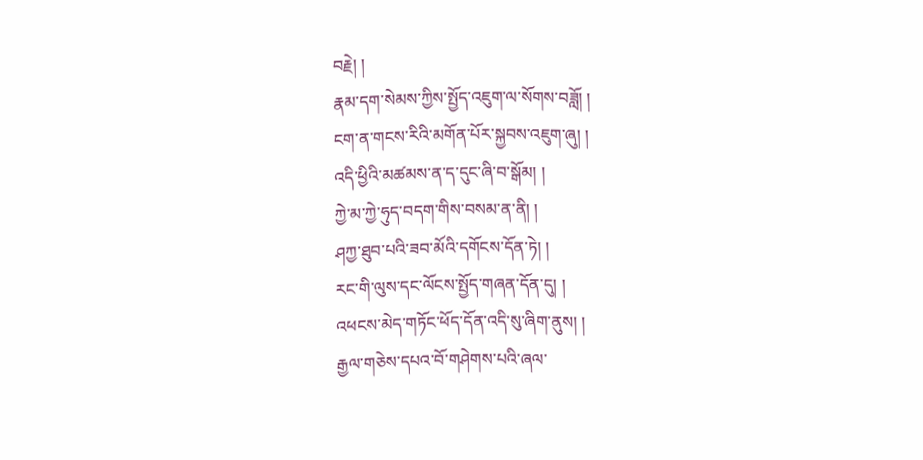བརྗེ། །
རྣམ་དག་སེམས་ཀྱིས་སྤྱོད་འཇུག་ལ་སོགས་བཟློ། །
ངག་ན་གངས་རིའི་མགོན་པོར་སྐྱབས་འཇུག་ཞུ། །
འདི་ཕྱིའི་མཚམས་ན་ད་དུང་ཞི་བ་སྒོམ། །
ཀྱེ་མ་ཀྱེ་ཧུད་བདག་གིས་བསམ་ན་ནི། །
ཤཀྱ་ཐུབ་པའི་ཟབ་མོའི་དགོངས་དོན་ཏེ། །
རང་གི་ལུས་དང་ལོངས་སྤྱོད་གཞན་དོན་དུ། །
འཕངས་མེད་གཏོང་ཕོད་དོན་འདི་སུ་ཞིག་ནུས། །
རྒྱལ་གཅེས་དཔའ་བོ་གཤེགས་པའི་ཞལ་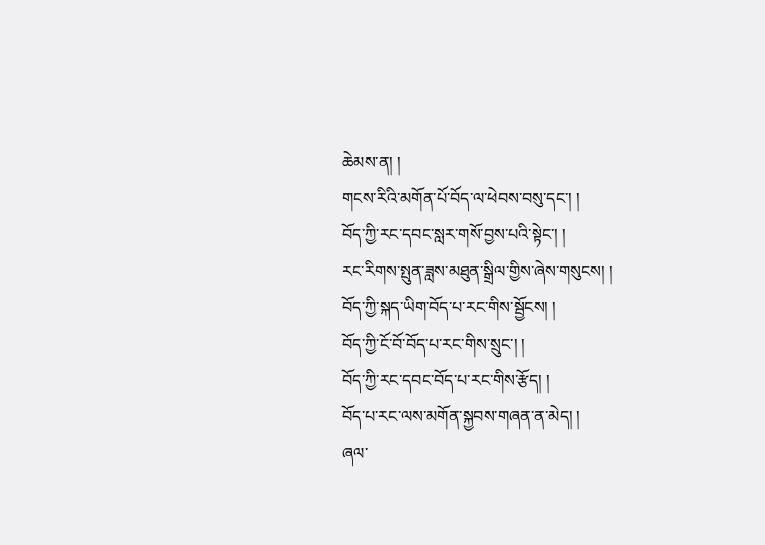ཆེམས་ན། །
གངས་རིའི་མགོན་པོ་བོད་ལ་ཕེབས་བསུ་དང་། །
བོད་ཀྱི་རང་དབང་སླར་གསོ་བྱས་པའི་སྟེང་། །
རང་རིགས་སྤུན་ཟླས་མཐུན་སྒྲིལ་གྱིས་ཞེས་གསུངས། །
བོད་ཀྱི་སྐད་ཡིག་བོད་པ་རང་གིས་སྦྱོངས། །
བོད་ཀྱི་ངོ་བོ་བོད་པ་རང་གིས་སྲུང་། །
བོད་ཀྱི་རང་དབང་བོད་པ་རང་གིས་རྩོད། །
བོད་པ་རང་ལས་མགོན་སྐྱབས་གཞན་ན་མེད། །
ཞལ་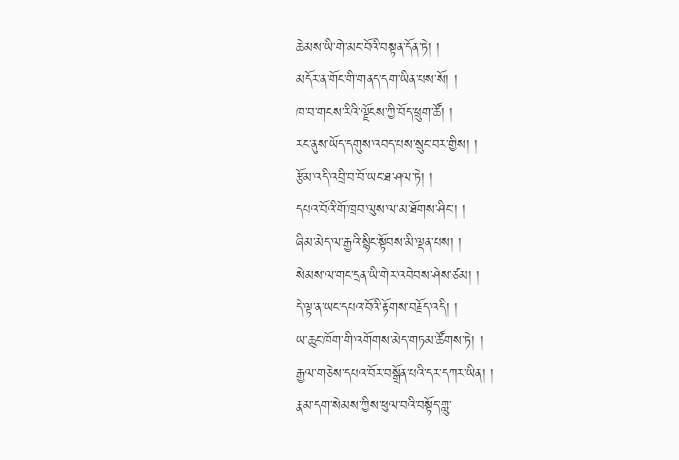ཆེམས་ཡི་གེ་མང་བོའི་བསྟན་དོན་ཏེ། །
མདོར་ན་གོང་གི་གནད་དག་ཡིན་པས་སོ། །
ཁ་བ་གངས་རིའི་ལྗོངས་ཀྱི་བོད་ཕྲུག་ཚོ། །
རང་ནུས་ཡོད་དགུས་འབད་པས་སྲུང་བར་གྱིས། །
རྩོམ་འདི་འབྲི་བ་བོ་ཡང་ཐ་ཤལ་ཏེ། །
དཔའ་བོའི་གོ་ཁྲབ་ལུས་ལ་མ་ཐོགས་ཤིང་། །
ཞིམ་མེད་ལ་རྒྱའི་སྙིང་སྟོབས་མི་ལྡན་པས། །
སེམས་ལ་གང་དྲན་ཡི་གེར་འབེབས་ཤེས་ཙམ། །
དེ་ལྟ་ན་ཡང་དཔའ་བོའི་རྟོགས་བརྗོད་འདི། །
ཡ་ཆུང་ཁོག་གི་འགོགས་མེད་གཏམ་ཚོགས་ཏེ། །
རྒྱལ་གཅེས་དཔའ་བོར་བསྒྲོན་པའི་དར་དཀར་ཡིན། །
རྣམ་དག་སེམས་ཀྱིས་ཕུལ་བའི་བསྟོད་གླུ་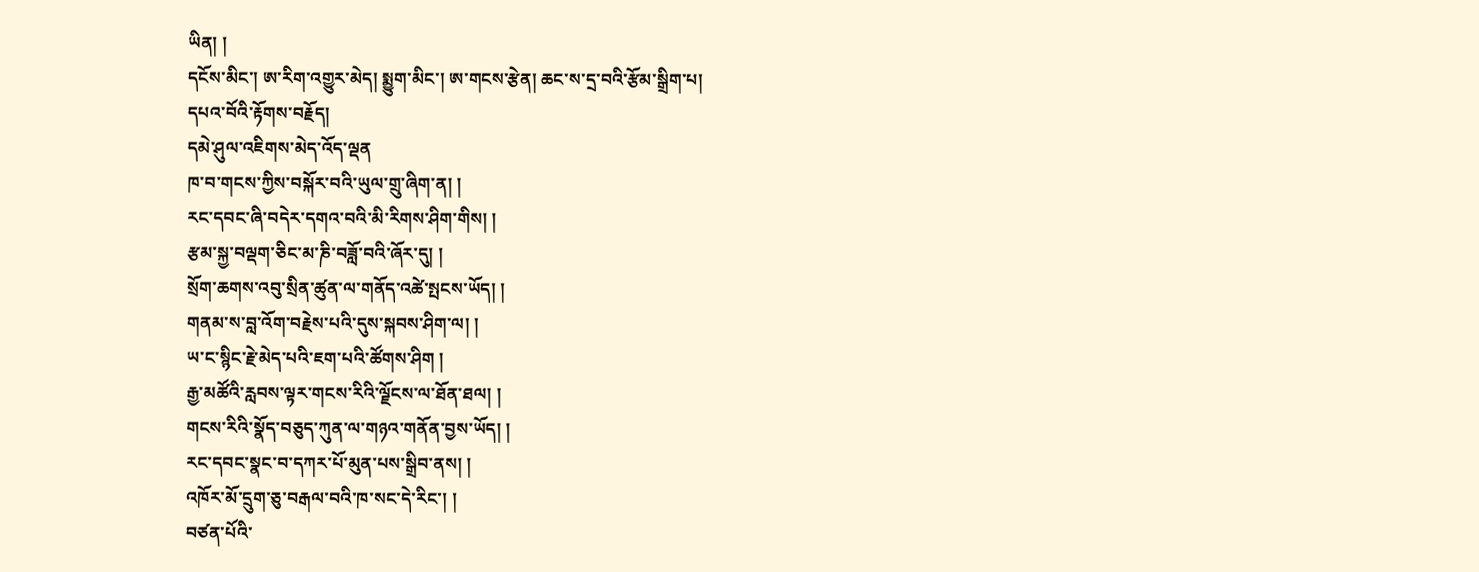ཡིན། །
དངོས་མིང་། ཨ་རིག་འགྱུར་མེད། སྨྱུག་མིང་། ཨ་གངས་རྩེན། ཆང་ས་དྲ་བའི་རྩོམ་སྒྲིག་པ།
དཔའ་བོའི་རྟོགས་བརྗོད།
དམེ་ཤུལ་འཇིགས་མེད་འོད་ལྡན
ཁ་བ་གངས་ཀྱིས་བསྐོར་བའི་ཡུལ་གྲུ་ཞིག་ན། །
རང་དབང་ཞི་བདེར་དགའ་བའི་མི་རིགས་ཤིག་གིས། །
རྩམ་སྐྱ་བལྡག་ཅིང་མ་ཎི་བཟློ་བའི་ཞོར་དུ། །
སྲོག་ཆགས་འབུ་སྲིན་ཚུན་ལ་གནོད་འཚེ་སྤངས་ཡོད། །
གནམ་ས་བླ་འོག་བརྗེས་པའི་དུས་སྐབས་ཤིག་ལ། །
ཡ་ང་སྙིང་རྗེ་མེད་པའི་ཇག་པའི་ཚོགས་ཤིག །
རྒྱ་མཚོའི་རླབས་ལྟར་གངས་རིའི་ལྗོངས་ལ་ཐོན་ཐལ། །
གངས་རིའི་སྣོད་བཅུད་ཀུན་ལ་གཉའ་གནོན་བྱས་ཡོད། །
རང་དབང་སྣང་བ་དཀར་པོ་མུན་པས་སྒྲིབ་ནས། །
འཁོར་མོ་དྲུག་ཅུ་བརྒལ་བའི་ཁ་སང་དེ་རིང་། །
བཙན་པོའི་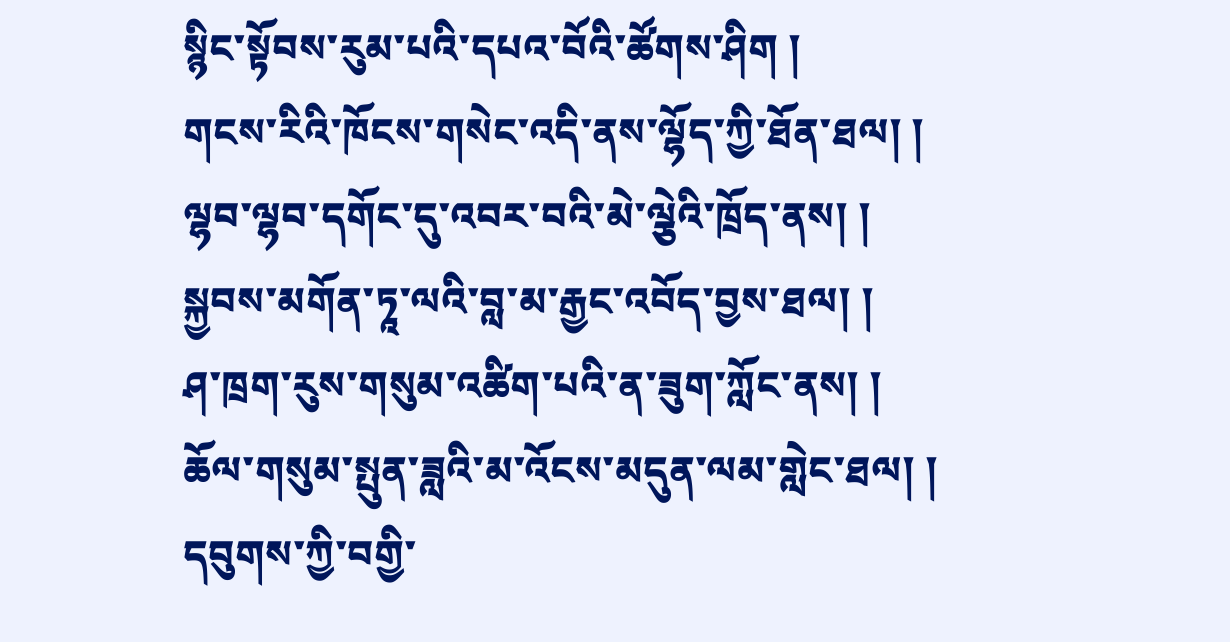སྙིང་སྟོབས་རུམ་པའི་དཔའ་བོའི་ཚོགས་ཤིག །
གངས་རིའི་ཁོངས་གསེང་འདི་ནས་ལྷོད་ཀྱི་ཐོན་ཐལ། །
ལྷབ་ལྷབ་དགོང་དུ་འབར་བའི་མེ་ལྕེའི་ཁྲོད་ནས། །
སྐྱབས་མགོན་ཏཱ་ལའི་བླ་མ་རྒྱང་འབོད་བྱས་ཐལ། །
ཤ་ཁྲག་རུས་གསུམ་འཚིག་པའི་ན་ཟུག་ཀློང་ནས། །
ཆོལ་གསུམ་སྤུན་ཟླའི་མ་འོངས་མདུན་ལམ་གླེང་ཐལ། །
དབུགས་ཀྱི་བགྱི་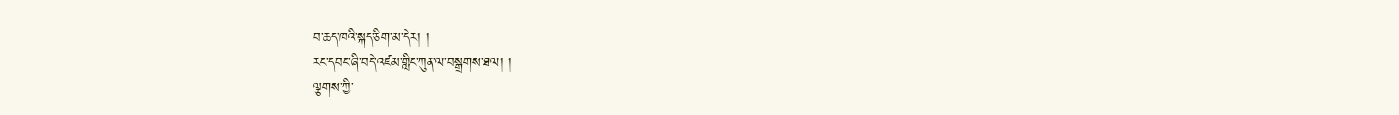བ་ཆད་ཁའི་སྐད་ཅིག་མ་དེར། །
རང་དབང་ཞི་བདེ་འཛམ་གླིང་ཀུན་ལ་བསྒྲགས་ཐལ། །
ལྕགས་ཀྱི་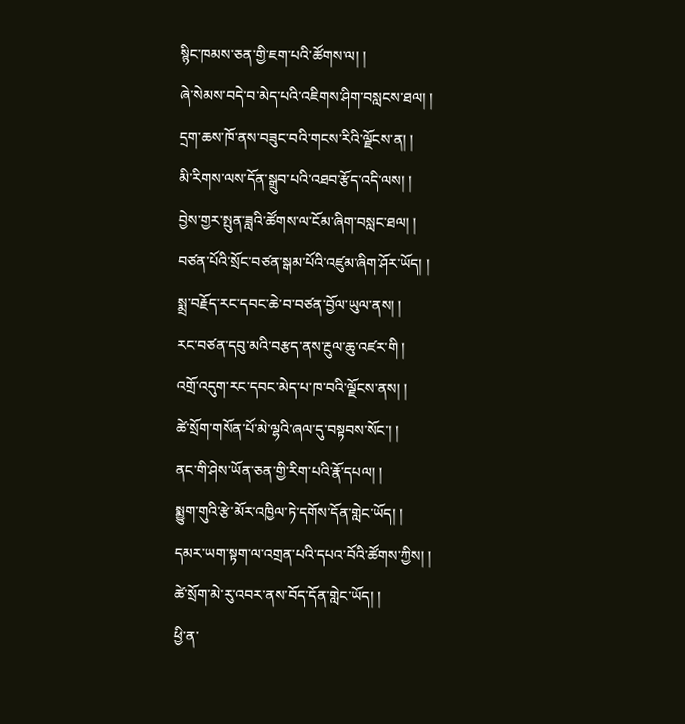སྙིང་ཁམས་ཅན་གྱི་ཇག་པའི་ཚོགས་ལ། །
ཞེ་སེམས་བདེ་བ་མེད་པའི་འཇིགས་ཤིག་བསླངས་ཐལ། །
དྲག་ཆས་ཁོ་ནས་བཟུང་བའི་གངས་རིའི་ལྗོངས་ན། །
མི་རིགས་ལས་དོན་སྒྲུབ་པའི་འཐབ་རྩོད་འདི་ལས། །
བྱེས་གྱར་སྤུན་ཟླའི་ཚོགས་ལ་ངོམ་ཞིག་བསླང་ཐལ། །
བཙན་པོའི་སྲོང་བཙན་སྒམ་པོའི་འཛུམ་ཞིག་ཤོར་ཡོད། །
སྨྲ་བརྗོད་རང་དབང་ཆེ་བ་བཙན་བྱོལ་ཡུལ་ནས། །
རང་བཙན་དབུ་མའི་བརྩད་ནས་རྔུལ་ཆུ་འཛར་གི །
འགྲོ་འདུག་རང་དབང་མེད་པ་ཁ་བའི་ལྗོངས་ནས། །
ཚེ་སྲོག་གསོན་པོ་མེ་ལྷའི་ཞལ་དུ་བསྟབས་སོང་། །
ནང་གི་ཤེས་ཡོན་ཅན་གྱི་རིག་པའི་རྣོ་དཔལ། །
སྨྱུག་གུའི་རྩེ་མོར་འཁྱིལ་ཏེ་དགོས་དོན་གླེང་ཡོད། །
དམར་ཡག་སྟག་ལ་འགྲན་པའི་དཔའ་བོའི་ཚོགས་ཀྱིས། །
ཚེ་སྲོག་མེ་རུ་འབར་ནས་བོད་དོན་གླེང་ཡོད། །
ཕྱི་ན་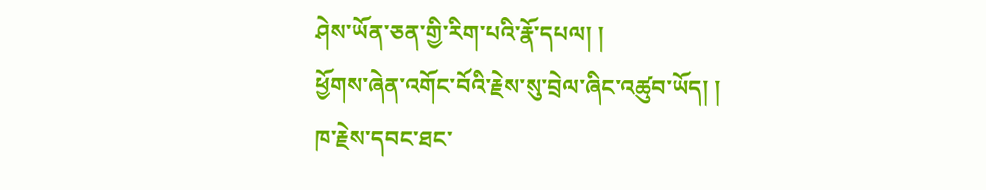ཤེས་ཡོན་ཅན་གྱི་རིག་པའི་རྣོ་དཔལ། །
ཕྱོགས་ཞེན་འགོང་བོའི་རྗེས་སུ་བྲེལ་ཞིང་འཚུབ་ཡོད། །
ཁ་རྗེས་དབང་ཐང་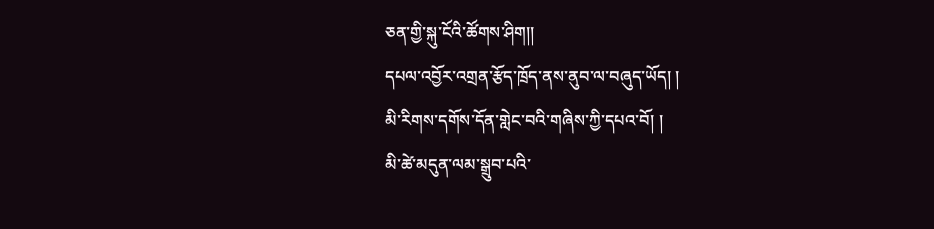ཅན་གྱི་སྐུ་ངོའི་ཚོགས་ཤིག།།
དཔལ་འབྱོར་འགྲན་རྩོད་ཁྲོད་ནས་ནུབ་ལ་བཞུད་ཡོད། །
མི་རིགས་དགོས་དོན་གླེང་བའི་གཞིས་ཀྱི་དཔའ་བོ། །
མི་ཚེ་མདུན་ལམ་སྒྲུབ་པའི་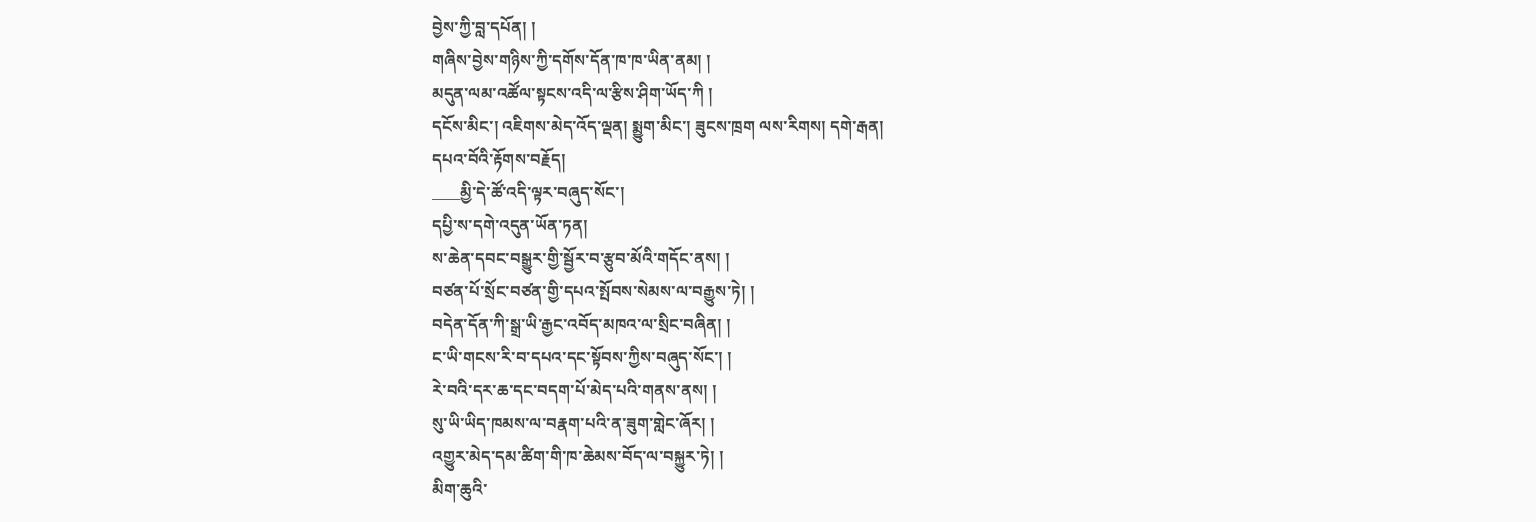བྱེས་ཀྱི་བླ་དཔོན། །
གཞིས་བྱེས་གཉིས་ཀྱི་དགོས་དོན་ཁ་ཁ་ཡིན་ནམ། །
མདུན་ལམ་འཚོལ་སྟངས་འདི་ལ་རྩིས་ཤིག་ཡོད་ཀི །
དངོས་མིང་། འཇིགས་མེད་འོད་ལྡན། སྨྱུག་མིང་། ཟུངས་ཁྲག ལས་རིགས། དགེ་རྒན།
དཔའ་བོའི་རྟོགས་བརྗོད།
____མྱི་དེ་ཚོ་འདི་ལྟར་བཞུད་སོང་།
དཔྱི་ས་དགེ་འདུན་ཡོན་ཏན།
ས་ཆེན་དབང་བསྒྱུར་གྱི་སྦྱོར་བ་རྩུབ་མོའི་གདོང་ནས། །
བཙན་པོ་སྲོང་བཙན་གྱི་དཔའ་སྤོབས་སེམས་ལ་བརྒྱུས་ཏེ། །
བདེན་དོན་ཀི་སྒྲ་ཡི་རྒྱང་འབོད་མཁའ་ལ་སྲིང་བཞིན། །
ང་ཡི་གངས་རི་བ་དཔའ་དང་སྟོབས་ཀྱིས་བཞུད་སོང་། །
རེ་བའི་དར་ཆ་དང་བདག་པོ་མེད་པའི་གནས་ནས། །
སུ་ཡི་ཡིད་ཁམས་ལ་བརྣག་པའི་ན་ཟུག་གླེང་ཞོར། །
འགྱུར་མེད་དམ་ཚིག་གི་ཁ་ཆེམས་བོད་ལ་བསྐྱུར་ཏེ། །
མིག་ཆུའི་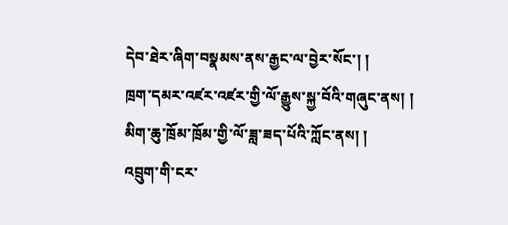དེབ་ཐེར་ཞིག་བསྣམས་ནས་རྒྱང་ལ་བྱེར་སོང་། །
ཁྲག་དམར་འཛར་འཛར་གྱི་ལོ་རྒྱུས་སྐྱ་བོའི་གཞུང་ནས། །
མིག་ཆུ་ཁྲོམ་ཁྲོམ་གྱི་ལོ་ཟླ་ཟད་པོའི་ཀློང་ནས། །
འབྲུག་གི་ངར་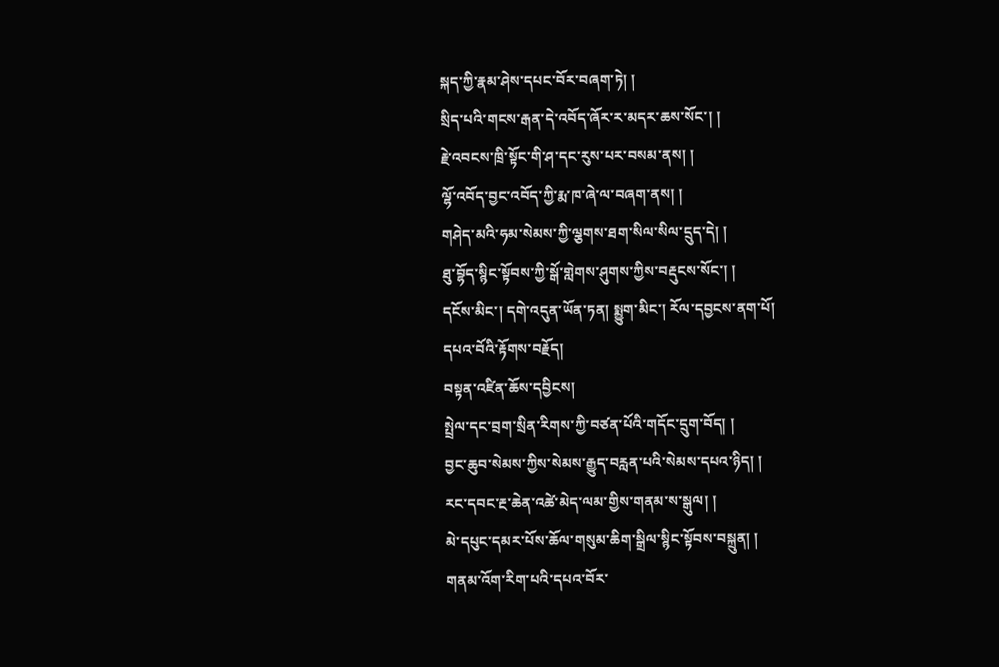སྐད་ཀྱི་རྣམ་ཤེས་དཔང་བོར་བཞག་ཏེ། །
སྲིད་པའི་གངས་རྒན་དེ་འབོད་ཞོར་ར་མདར་ཆས་སོང་། །
རྗེ་འབངས་ཁྲི་སྟོང་གི་ཤ་དང་རུས་པར་བསམ་ནས། །
ལྷོ་འབོད་བྱང་འབོད་ཀྱི་རྨ་ཁ་ཞེ་ལ་བཞག་ནས། །
གཤེད་མའི་ཧམ་སེམས་ཀྱི་ལྕགས་ཐག་སིལ་སིལ་དྲུད་དེ། །
ཐུ་བྷོད་སྙིང་སྟོབས་ཀྱི་སྒོ་གླེགས་ཤུགས་ཀྱིས་བརྡུངས་སོང་། །
དངོས་མིང་། དགེ་འདུན་ཡོན་ཏན། སྨྱུག་མིང་། རོལ་དབྱངས་ནག་པོ།
དཔའ་བོའི་རྟོགས་བརྗོད།
བསྟན་འཛིན་ཆོས་དབྱིངས།
སྤྲེལ་དང་བྲག་སྲིན་རིགས་ཀྱི་བཙན་པོའི་གདོང་དྲུག་བོད། །
བྱང་ཆུབ་སེམས་ཀྱིས་སེམས་རྒྱུད་བརླན་པའི་སེམས་དཔའ་ཉིད། །
རང་དབང་རྔ་ཆེན་འཚེ་མེད་ལམ་གྱིས་གནམ་ས་སྒུལ། །
མེ་དཔུང་དམར་པོས་ཆོལ་གསུམ་ཆིག་སྒྲིལ་སྙིང་སྟོབས་བསྐྲུན། །
གནམ་འོག་རིག་པའི་དཔའ་བོར་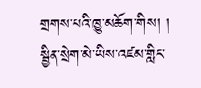གྲགས་པའི་ཁྱུ་མཆོག་གིས། །
སྦྱིན་སྲེག་མེ་ཡིས་འཛམ་གླིང་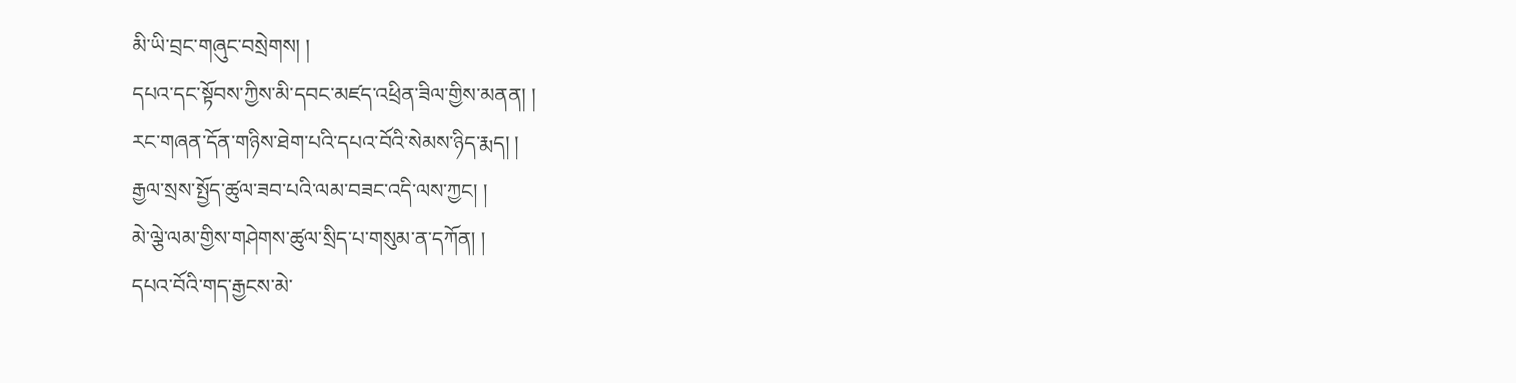མི་ཡི་བྲང་གཞུང་བསྲེགས། །
དཔའ་དང་སྟོབས་ཀྱིས་མི་དབང་མཛད་འཕྲིན་ཟིལ་གྱིས་མནན། །
རང་གཞན་དོན་གཉིས་ཐེག་པའི་དཔའ་བོའི་སེམས་ཉིད་རྨད། །
རྒྱལ་སྲས་སྤྱོད་ཚུལ་ཟབ་པའི་ལམ་བཟང་འདི་ལས་ཀྱང། །
མེ་ལྕེ་ལམ་གྱིས་གཤེགས་ཚུལ་སྲིད་པ་གསུམ་ན་དཀོན། །
དཔའ་བོའི་གད་རྒྱངས་མེ་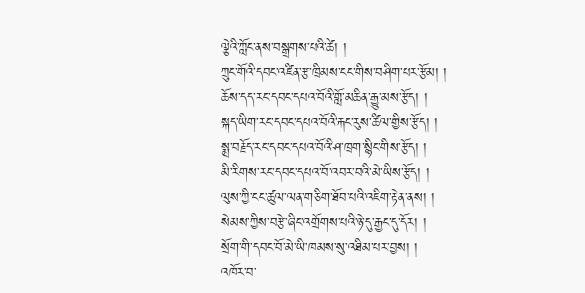ལྕེའི་ཀློང་ནས་བསྒྲགས་པའི་ཚེ། །
ཀྲུང་གོའི་དབང་འཛིན་རྩ་ཁྲིམས་ངང་གིས་བཤིག་པར་རྩོམ། །
ཆོས་དད་རང་དབང་དཔའ་བོའི་གློ་མཆིན་རྒྱུ་མས་རྩོད། །
སྐད་ཡིག་རང་དབང་དཔའ་བོའི་རྐང་རུས་ཚིལ་གྱིས་རྩོད། །
སྨྲ་བརྗོད་རང་དབང་དཔའ་བོའི་ཤ་ཁྲག་སྙིང་གིས་རྩོད། །
མི་རིགས་རང་དབང་དཔའ་བོ་འབར་བའི་མེ་ཡིས་རྩོད། །
ལུས་ཀྱི་ངང་ཚུལ་ལན་གཅིག་ཐོབ་པའི་འཇིག་རྟེན་ནས། །
སེམས་ཀྱིས་བརྩེ་ཞིང་འགྲོགས་པའི་ཉེ་དུ་རྒྱང་དུ་དོར། །
སྲོག་གི་དབང་བོ་མེ་ཡི་ཁམས་སུ་འཐིམ་པར་བྱས། །
འཁོར་བ་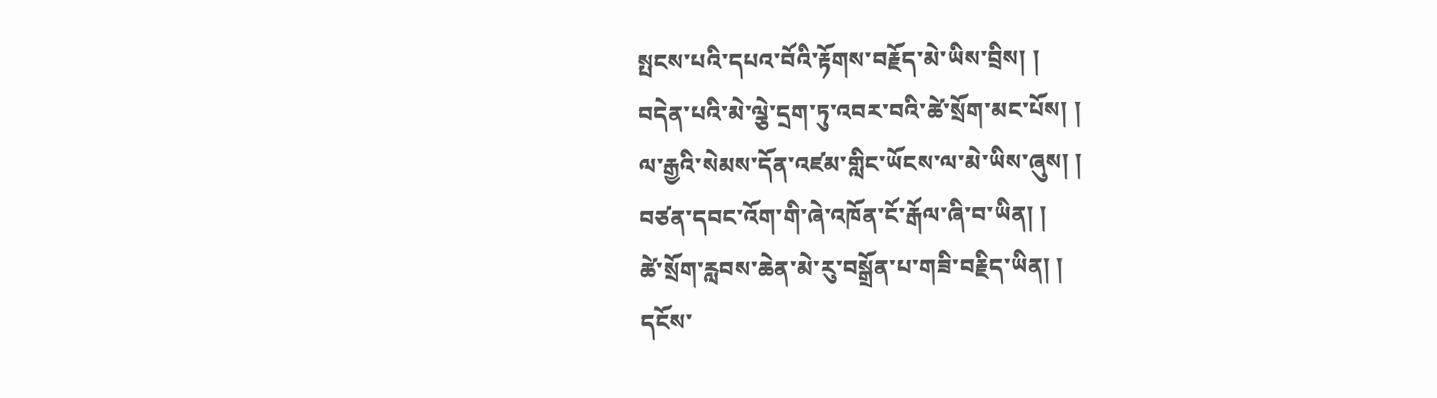སྤངས་པའི་དཔའ་བོའི་རྟོགས་བརྗོད་མེ་ཡིས་བྲིས། །
བདེན་པའི་མེ་ལྕེ་དྲག་ཏུ་འབར་བའི་ཚེ་སྲོག་མང་པོས། །
ལ་རྒྱའི་སེམས་དོན་འཛམ་གླིང་ཡོངས་ལ་མེ་ཡིས་ཞུས། །
བཙན་དབང་འོག་གི་ཞེ་འཁོན་ངོ་རྒོལ་ཞི་བ་ཡིན། །
ཚེ་སྲོག་རླབས་ཆེན་མེ་རུ་བསྒྲོན་པ་གཟི་བརྗིད་ཡིན། །
དངོས་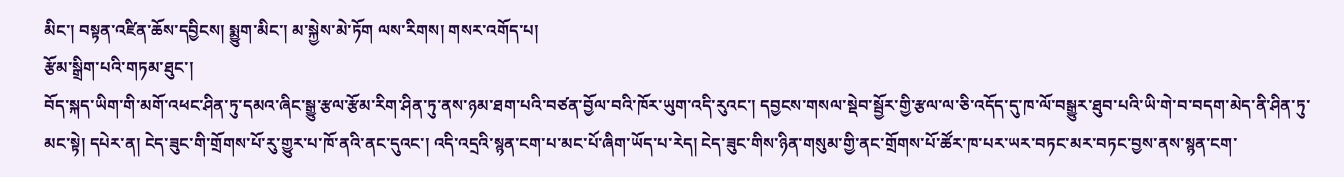མིང་། བསྟན་འཛིན་ཆོས་དབྱིངས། སྨྱུག་མིང་། མ་སྐྱེས་མེ་ཏོག ལས་རིགས། གསར་འགོད་པ།
རྩོམ་སྒྲིག་པའི་གཏམ་ཐུང་།
བོད་སྐད་ཡིག་གི་མགོ་འཕང་ཤིན་ཏུ་དམའ་ཞིང་སྒྱུ་རྩལ་རྩོམ་རིག་ཤིན་ཏུ་ནས་ཉམ་ཐག་པའི་བཙན་བྱོལ་བའི་ཁོར་ཡུག་འདི་རུའང་། དབྱངས་གསལ་སྡེབ་སྦྱོར་གྱི་རྩལ་ལ་ཅི་འདོད་དུ་ཁ་ལོ་བསྒྱུར་ཐུབ་པའི་ཡི་གེ་བ་བདག་མེད་ནི་ཤིན་ཏུ་མང་སྟེ། དཔེར་ན། ངེད་ཟུང་གི་གྲོགས་པོ་རུ་གྱུར་པ་ཁོ་ནའི་ནང་དུའང་། འདི་འདྲའི་སྙན་ངག་པ་མང་པོ་ཞིག་ཡོད་པ་རེད། ངེད་ཟུང་གིས་ཉིན་གསུམ་གྱི་ནང་གྲོགས་པོ་ཚོར་ཁ་པར་ཡར་བཏང་མར་བཏང་བྱས་ནས་སྙན་ངག་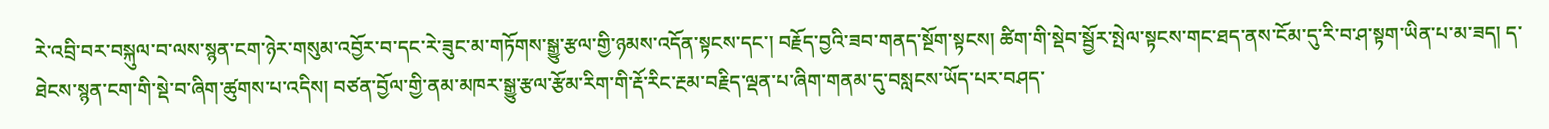རེ་འབྲི་བར་བསྐུལ་བ་ལས་སྙན་ངག་ཉེར་གསུམ་འབྱོར་བ་དང་རེ་ཟུང་མ་གཏོགས་སྒྱུ་རྩལ་གྱི་ཉམས་འདོན་སྟངས་དང་། བརྗོད་བྱའི་ཟབ་གནད་སྔོག་སྟངས། ཚིག་གི་སྡེབ་སྦྱོར་སྤེལ་སྟངས་གང་ཐད་ནས་ངོམ་དུ་རི་བ་ཤ་སྟག་ཡིན་པ་མ་ཟད། ད་ཐེངས་སྙན་ངག་གི་སྡེ་བ་ཞིག་ཚུགས་པ་འདིས། བཙན་བྱོལ་གྱི་ནམ་མཁར་སྒྱུ་རྩལ་རྩོམ་རིག་གི་རྡོ་རིང་རྔམ་བརྗིད་ལྡན་པ་ཞིག་གནམ་དུ་བསླངས་ཡོད་པར་བཤད་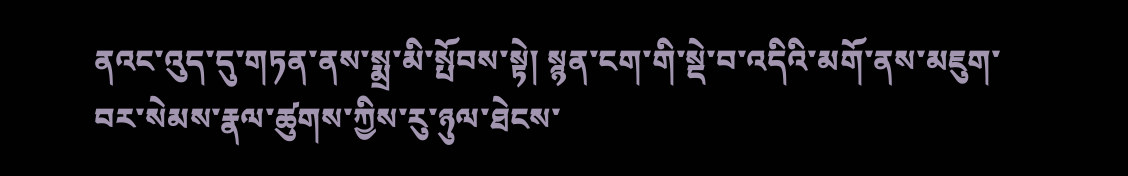ནའང་འུད་དུ་གཏན་ནས་སྨྲ་མི་སྤོབས་སྟེ། སྙན་ངག་གི་སྡེ་བ་འདིའི་མགོ་ནས་མཇུག་བར་སེམས་རྣལ་ཚུགས་ཀྱིས་རུ་ཉུལ་ཐེངས་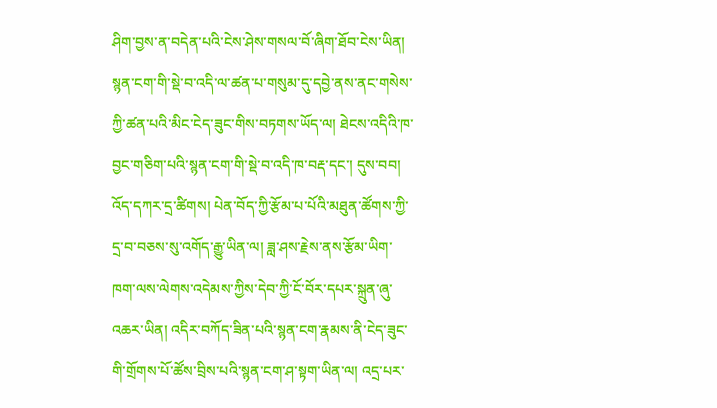ཤིག་བྱས་ན་བདེན་པའི་ངེས་ཤེས་གསལ་བོ་ཞིག་ཐོབ་ངེས་ཡིན།
སྙན་ངག་གི་སྡེ་བ་འདི་ལ་ཚན་པ་གསུམ་དུ་དབྱེ་ནས་ནང་གསེས་ཀྱི་ཚན་པའི་མིང་ངེད་ཟུང་གིས་བཏགས་ཡོད་ལ། ཐེངས་འདིའི་ཁ་བྱང་གཅིག་པའི་སྙན་ངག་གི་སྡེ་བ་འདི་ཁ་བརྡ་དང་། དུས་བབ། འོད་དཀར་དྲ་ཚིགས། པེན་བོད་ཀྱི་རྩོམ་པ་པོའི་མཐུན་ཚོགས་ཀྱི་དྲ་བ་བཅས་སུ་འགོད་རྒྱུ་ཡིན་ལ། ཟླ་ཤས་རྗེས་ནས་རྩོམ་ཡིག་ཁག་ལས་ལེགས་འདེམས་ཀྱིས་དེབ་ཀྱི་ངོ་བོར་དཔར་སྐྲུན་ཞུ་འཆར་ཡིན། འདིར་བཀོད་ཟིན་པའི་སྙན་ངག་རྣམས་ནི་ངེད་ཟུང་གི་གྲོགས་པོ་ཚོས་བྲིས་པའི་སྙན་ངག་ཤ་སྟག་ཡིན་ལ། འདྲ་པར་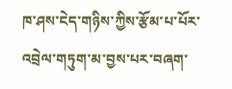ཁ་ཤས་ངེད་གཉིས་ཀྱིས་རྩོམ་པ་པོར་འབྲེལ་གཏུག་མ་བྱས་པར་བཞག་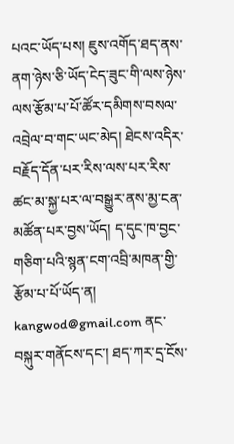པའང་ཡོད་པས། ཇུས་འགོད་ཐད་ནས་ནག་ཉེས་ཅི་ཡོད་ངེད་ཟུང་གི་ལས་ཉེས་ལས་རྩོམ་པ་པོ་ཚོར་དམིགས་བསལ་འབྲེལ་བ་གང་ཡང་མེད། ཐེངས་འདིར་བརྗོད་དོན་པར་རིས་ལས་པར་རིས་ཚང་མ་སྐྱ་པར་ལ་བསྒྱུར་ནས་མྱ་ངན་མཚོན་པར་བྱས་ཡོད། ད་དུང་ཁ་བྱང་གཅིག་པའི་སྙན་ངག་འབྲི་མཁན་གྱི་རྩོམ་པ་པོ་ཡོད་ན། kangwod@gmail.com ནང་བསྐུར་གནོངས་དང་། ཐད་ཀར་དྲ་ངོས་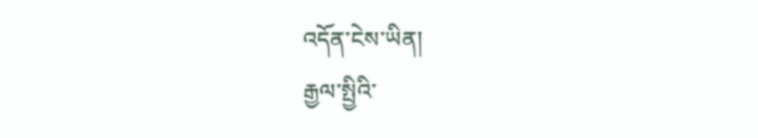འདོན་ངེས་ཡིན།
རྒྱལ་སྤྱིའི་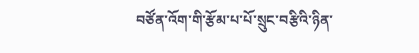བཙོན་འོག་གི་རྩོམ་པ་པོ་སྲུང་བརྩིའི་ཉིན་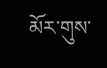མོར་གུས་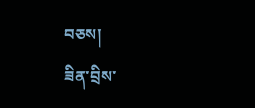བཅས།
ཟིན་བྲིས་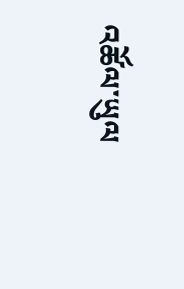འཚོལ་ཡུལ